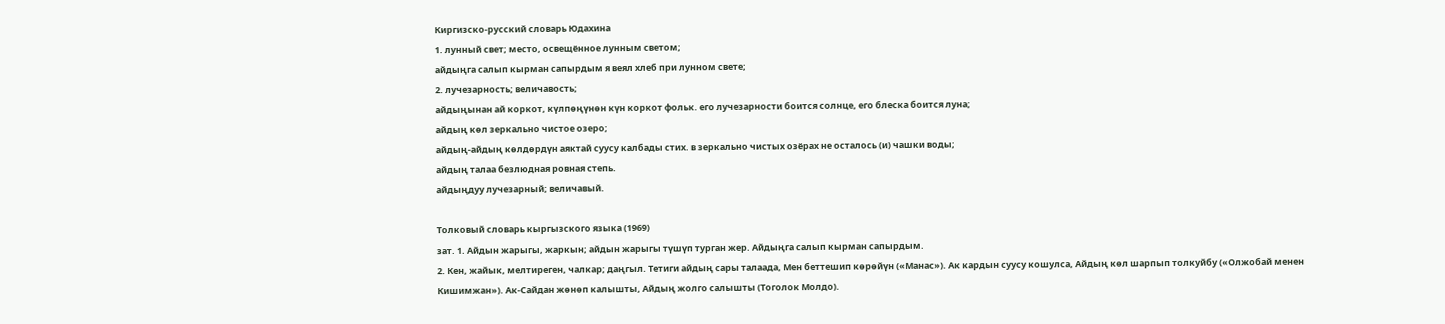Киргизско-русский словарь Юдахина
1. лунный свет; место, освещённое лунным светом;
айдыңга салып кырман сапырдым я веял хлеб при лунном свете;
2. лучезарность; величавость;
айдыңынан ай коркот, күлпөңүнөн күн коркот фольк. его лучезарности боится солнце, его блеска боится луна;
айдың көл зеркально чистое озеро;
айдың-айдың көлдөрдүн аяктай суусу калбады стих. в зеркально чистых озёрах не осталось (и) чашки воды;
айдың талаа безлюдная ровная степь.
айдыңдуу лучезарный; величавый.

Толковый словарь кыргызского языка (1969)
зат. 1. Айдын жарыгы, жаркын; айдын жарыгы түшүп турган жер. Айдыңга салып кырман сапырдым.
2. Кен, жайык, мелтиреген, чалкар; даңгыл. Тетиги айдың сары талаада, Мен беттешип көрөйүн («Манас»). Ак кардын суусу кошулса, Айдың көл шарпып толкуйбу («Олжобай менен Кишимжан»). Ак-Сайдан жөнөп калышты, Айдың жолго салышты (Тоголок Молдо).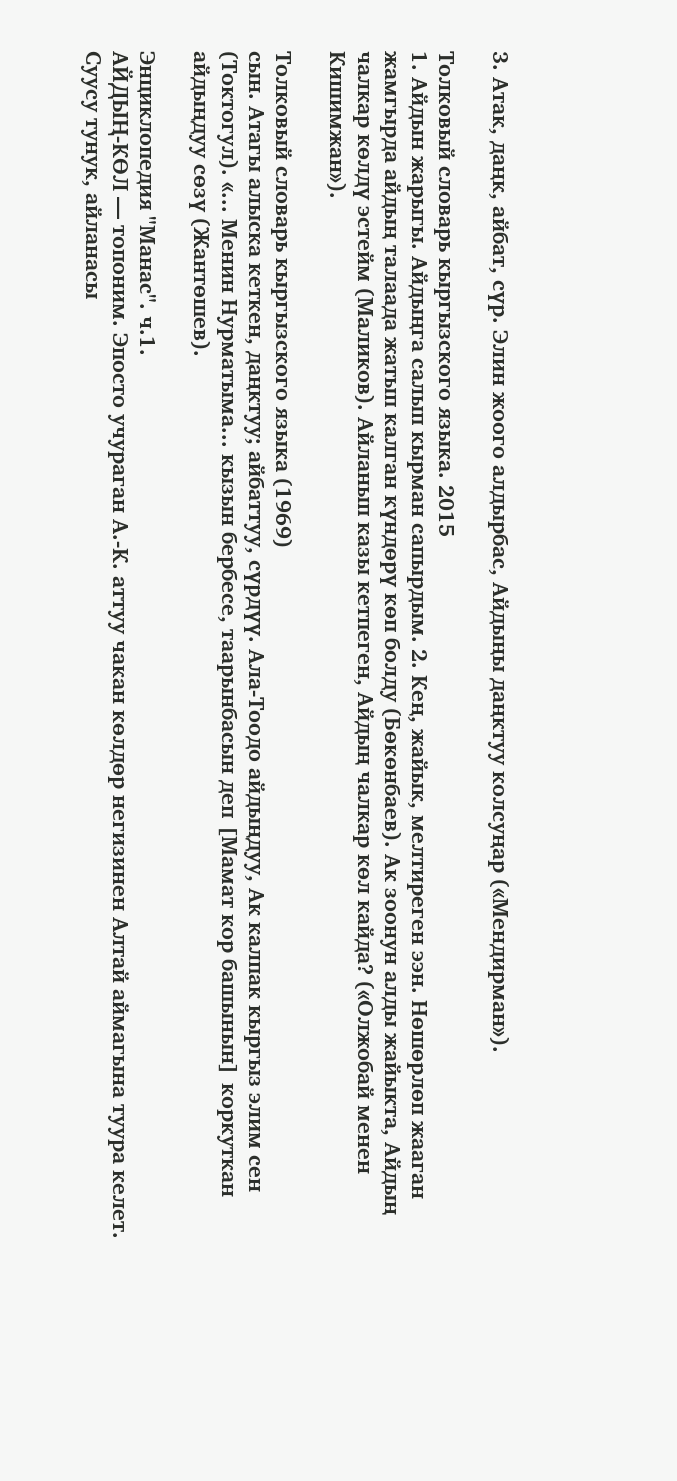3. Атак, даңк, айбат, сүр. Элин жоого алдырбас, Айдыңы даңктуу колсуңар («Мендирман»).

Толковый словарь кыргызского языка. 2015
1. Айдын жарыгы. Айдыңга салып кырман сапырдым. 2. Кең, жайык, мелтиреген ээн. Нөшөрлөп жааган жамгырда айдың талаада жатып калган күндөрү көп болду (Бөкөнбаев). Ак зоонун алды жайыкта, Айдың чалкар көлдү эстейм (Маликов). Айланып казы кетпеген, Айдың чалкар көл кайда? («Олжобай менен Кишимжан»).

Толковый словарь кыргызского языка (1969)
сын. Атагы алыска кеткен, даңктуу; айбаттуу, сүрдүү. Ала-Тоодо айдыңдуу, Ак калпак кыргыз элим сен (Токтогул). «... Менин Нурматыма... кызын бербесе, таарынбасын деп [Мамат кор башынын] коркуткан айдыңдуу сөзү (Жантөшев).

Энциклопедия "Манас". ч.1.
АЙДЫҢ-КӨЛ — топоним. Эпосто учураган А.-К. аттуу чакан көлдөр негизинен Алтай аймагына туура келет. Суусу тунук, айланасы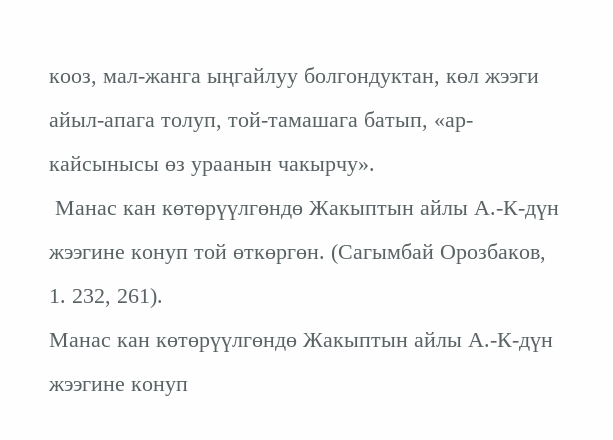кооз, мал-жанга ыңгайлуу болгондуктан, көл жээги айыл-апага толуп, той-тамашага батып, «ар-кайсынысы өз ураанын чакырчу».
 Манас кан көтөрүүлгөндө Жакыптын айлы А.-К-дүн жээгине конуп той өткөргөн. (Сагымбай Орозбаков, 1. 232, 261).
Манас кан көтөрүүлгөндө Жакыптын айлы А.-К-дүн жээгине конуп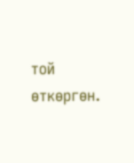той өткөргөн.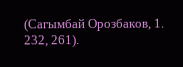(Сагымбай Орозбаков, 1. 232, 261).